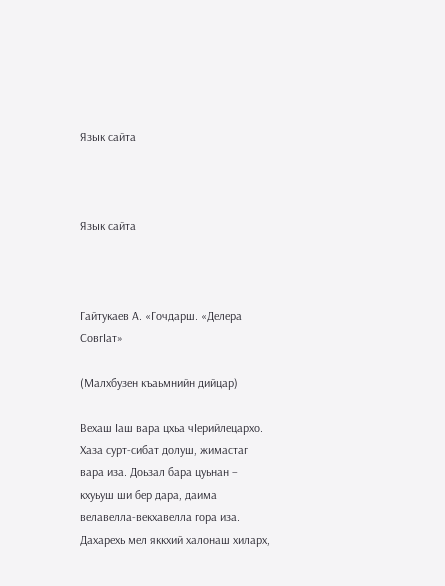Язык сайта



Язык сайта



Гайтукаев А. «Гочдарш. «Делера СовгIат»

(Малхбузен къаьмнийн дийцар)

Вехаш Iаш вара цхьа чIерийлецархо. Хаза сурт-сибат долуш, жимастаг вара иза. Доьзал бара цуьнан – кхуьуш ши бер дара, даима велавелла-векхавелла гора иза. Дахарехь мел яккхий халонаш хиларх,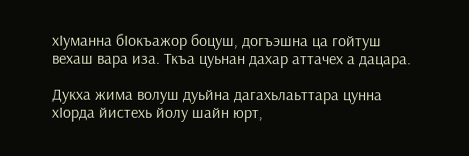хIуманна бIокъажор боцуш, догъэшна ца гойтуш вехаш вара иза. Ткъа цуьнан дахар аттачех а дацара.

Дукха жима волуш дуьйна дагахьлаьттара цунна хIорда йистехь йолу шайн юрт,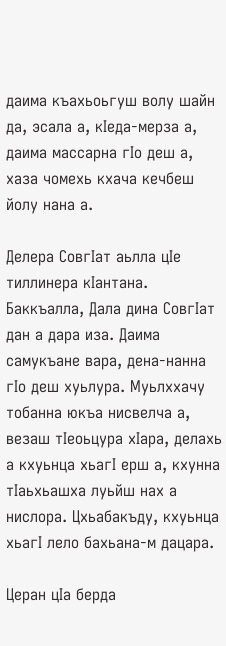даима къахьоьгуш волу шайн да, эсала а, кIеда-мерза а, даима массарна гIо деш а, хаза чомехь кхача кечбеш йолу нана а.

Делера СовгIат аьлла цIе тиллинера кIантана. Баккъалла, Дала дина СовгIат дан а дара иза. Даима самукъане вара, дена-нанна гIо деш хуьлура. Муьлххачу тобанна юкъа нисвелча а, везаш тIеоьцура хIара, делахь а кхуьнца хьагI ерш а, кхунна тIаьхьашха луьйш нах а нислора. Цхьабакъду, кхуьнца хьагI лело бахьана-м дацара.

Церан цIа берда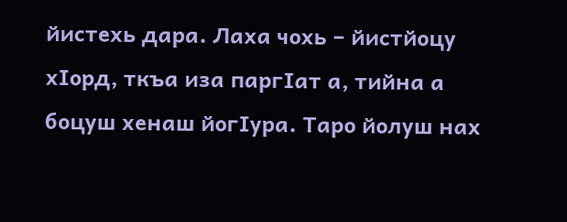йистехь дара. Лаха чохь – йистйоцу хIорд, ткъа иза паргIат а, тийна а боцуш хенаш йогIура. Таро йолуш нах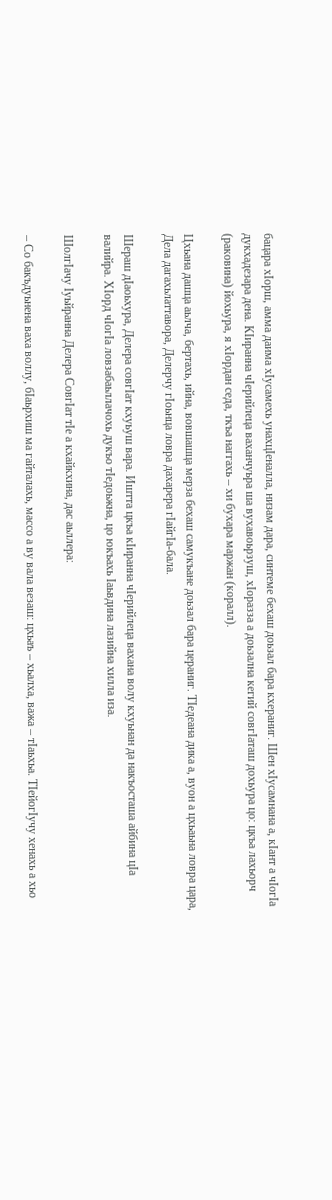бацара хIорш, амма даима хIусамехь унахцIеналла, низам дара, синтеме бехаш доьзал бара кхераниг. Шен хIусамнана а, кIант а чIогIа дукхадезара дена. КIиранна чIерийлеца ваханчуьра ша вухавоьрзуш, хIоразза а доьзална кегий совгIаташ дохьура цо: цкъа лахьорч (раковина) йохьура, я хIордан седа, ткъа наггахь – хи бухара маржан (коралл).

Цхьана дашца аьлча, бертахь, ийна, вовшашца мерза бехаш самукъане доьзал бара цераниг. ТIедеана дика а, вуон а цхьаьна ловра цара, Дела дагахьлаттавора, Делерчу гIоьнца ловра дахарера гIайгIа-бала.

Шераш дIаоьхура, Делера совгIат кхуьуш вара. Иштта цкъа кIиранна чIерийлеца вахана волу кхуьнан да накъосташа айбина цIа валийра. ХIорд чIогIа ловзабаьллачохь дукъо тIедоьжна, цо юкъахь Iаьвдина лазийна хилла иза.

ШолгIачу Iуьйранна Делера СовгIат тIе а кхайкхина, дас аьллера:

– Со бакъдуьнена ваха воллу, бIаьрхиш ма гайталахь, массо а ву вала везаш: цхьаъ – хьалха, важа – тIаьхьа. ТIейогIучу хенахь а хьо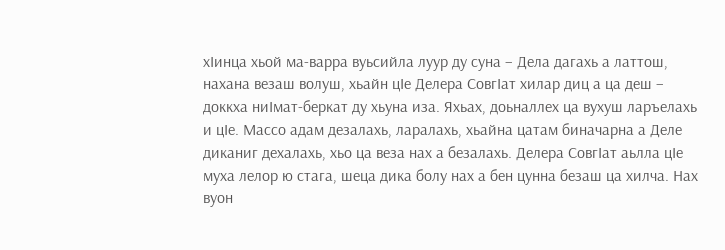хIинца хьой ма-варра вуьсийла луур ду суна – Дела дагахь а латтош, нахана везаш волуш, хьайн цIе Делера СовгIат хилар диц а ца деш – доккха ниIмат-беркат ду хьуна иза. Яхьах, доьналлех ца вухуш ларъелахь и цIе. Массо адам дезалахь, ларалахь, хьайна цатам биначарна а Деле диканиг дехалахь, хьо ца веза нах а безалахь. Делера СовгIат аьлла цIе муха лелор ю стага, шеца дика болу нах а бен цунна безаш ца хилча. Нах вуон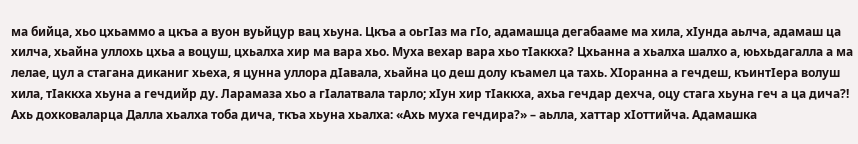ма бийца, хьо цхьаммо а цкъа а вуон вуьйцур вац хьуна. Цкъа а оьгIаз ма гIо, адамашца дегабааме ма хила, хIунда аьлча, адамаш ца хилча, хьайна уллохь цхьа а воцуш, цхьалха хир ма вара хьо. Муха вехар вара хьо тIаккха? Цхьанна а хьалха шалхо а, юьхьдагалла а ма лелае, цул а стагана диканиг хьеха, я цунна уллора дIавала, хьайна цо деш долу къамел ца тахь. ХIоранна а гечдеш, къинтIера волуш хила, тIаккха хьуна а гечдийр ду. Ларамаза хьо а гIалатвала тарло; хIун хир тIаккха, ахьа гечдар дехча, оцу стага хьуна геч а ца дича?! Ахь дохковаларца Далла хьалха тоба дича, ткъа хьуна хьалха: «Ахь муха гечдира?» – аьлла, хаттар хIоттийча. Адамашка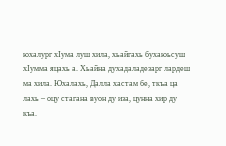юхалург хIума луш хила, хьайгахь бухаюьсуш хIумма яцахь а. Хьайна духадаладезарг лардеш ма хила. Юхалахь, Далла хастам бе, ткъа ца лахь – оцу стагана вуон ду иза, цунна хир ду къа.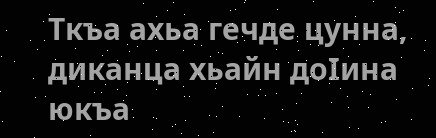Ткъа ахьа гечде цунна, диканца хьайн доIина юкъа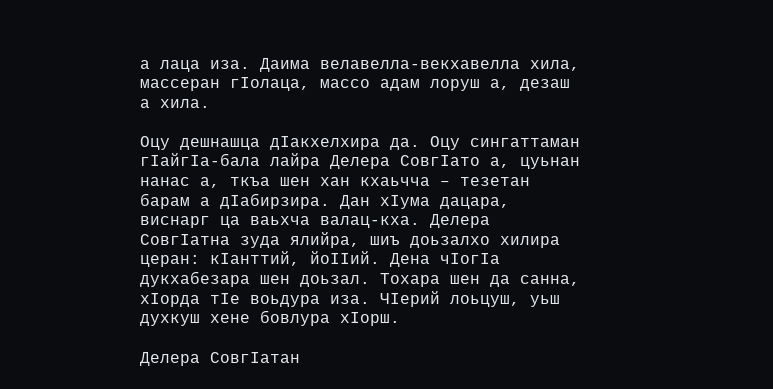а лаца иза. Даима велавелла-векхавелла хила, массеран гIолаца, массо адам лоруш а, дезаш а хила.

Оцу дешнашца дIакхелхира да. Оцу сингаттаман гIайгIа-бала лайра Делера СовгIато а, цуьнан нанас а, ткъа шен хан кхаьчча – тезетан барам а дIабирзира. Дан хIума дацара, виснарг ца ваьхча валац-кха. Делера СовгIатна зуда ялийра, шиъ доьзалхо хилира церан: кIанттий, йоIIий. Дена чIогIа дукхабезара шен доьзал. Тохара шен да санна, хIорда тIе воьдура иза. ЧIерий лоьцуш, уьш духкуш хене бовлура хIорш.

Делера СовгIатан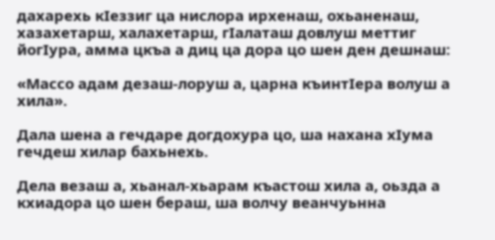дахарехь кIеззиг ца нислора ирхенаш, охьаненаш, хазахетарш, халахетарш, гIалаташ довлуш меттиг йогIура, амма цкъа а диц ца дора цо шен ден дешнаш:

«Массо адам дезаш-лоруш а, царна къинтIера волуш а хила».

Дала шена а гечдаре догдохура цо, ша нахана хIума гечдеш хилар бахьнехь.

Дела везаш а, хьанал-хьарам къастош хила а, оьзда а кхиадора цо шен бераш, ша волчу веанчуьнна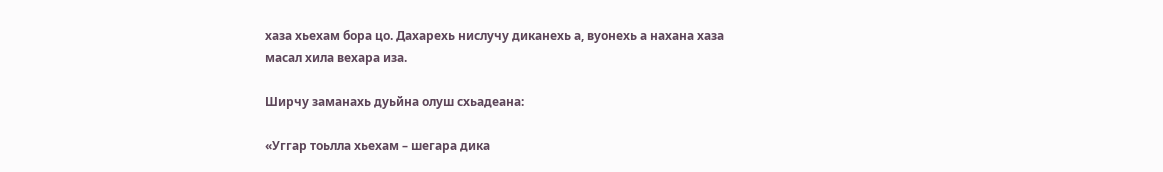хаза хьехам бора цо. Дахарехь нислучу диканехь а, вуонехь а нахана хаза масал хила вехара иза.

Ширчу заманахь дуьйна олуш схьадеана:

«Уггар тоьлла хьехам – шегара дика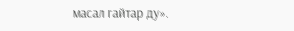масал гайтар ду».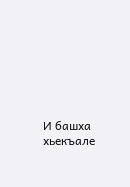И башха хьекъале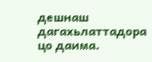дешнаш дагахьлаттадора цо даима.